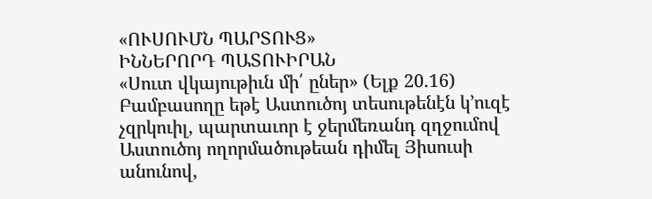«ՈՒՍՈՒՄՆ ՊԱՐՏՈՒՑ»
ԻՆՆԵՐՈՐԴ ՊԱՏՈՒԻՐԱՆ
«Սուտ վկայութիւն մի՛ ըներ» (Ելք 20.16)
Բամբասողը եթէ Աստուծոյ տեսութենէն կ՚ուզէ չզրկուիլ, պարտաւոր է ջերմեռանդ զղջումով Աստուծոյ ողորմածութեան դիմել Յիսուսի անունով,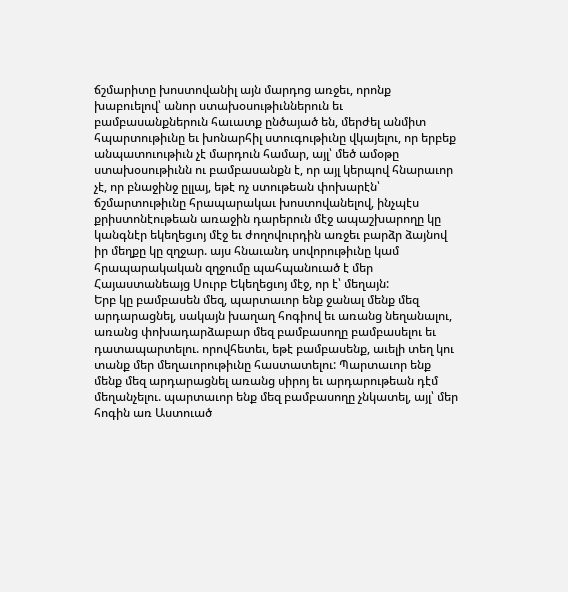ճշմարիտը խոստովանիլ այն մարդոց առջեւ, որոնք խաբուելով՝ անոր ստախօսութիւններուն եւ բամբասանքներուն հաւատք ընծայած են, մերժել անմիտ հպարտութիւնը եւ խոնարհիլ ստուգութիւնը վկայելու, որ երբեք անպատուութիւն չէ մարդուն համար, այլ՝ մեծ ամօթը ստախօսութիւնն ու բամբասանքն է, որ այլ կերպով հնարաւոր չէ, որ բնաջինջ ըլլայ, եթէ ոչ ստութեան փոխարէն՝ ճշմարտութիւնը հրապարակաւ խոստովանելով, ինչպէս քրիստոնէութեան առաջին դարերուն մէջ ապաշխարողը կը կանգնէր եկեղեցւոյ մէջ եւ ժողովուրդին առջեւ բարձր ձայնով իր մեղքը կը զղջար. այս հնաւանդ սովորութիւնը կամ հրապարակական զղջումը պահպանուած է մեր Հայաստանեայց Սուրբ Եկեղեցւոյ մէջ, որ է՝ մեղայն:
Երբ կը բամբասեն մեզ, պարտաւոր ենք ջանալ մենք մեզ արդարացնել, սակայն խաղաղ հոգիով եւ առանց նեղանալու, առանց փոխադարձաբար մեզ բամբասողը բամբասելու եւ դատապարտելու. որովհետեւ, եթէ բամբասենք, աւելի տեղ կու տանք մեր մեղաւորութիւնը հաստատելու: Պարտաւոր ենք մենք մեզ արդարացնել առանց սիրոյ եւ արդարութեան դէմ մեղանչելու. պարտաւոր ենք մեզ բամբասողը չնկատել, այլ՝ մեր հոգին առ Աստուած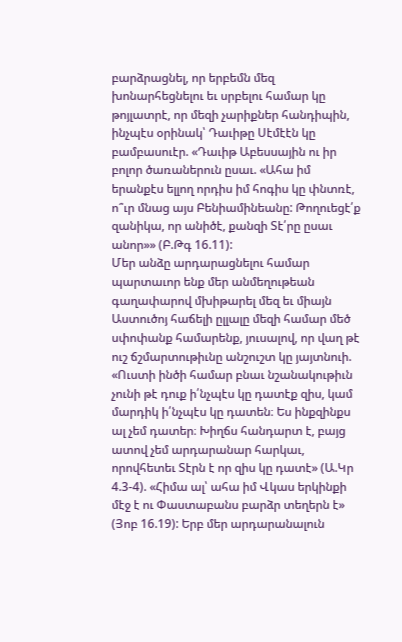բարձրացնել, որ երբեմն մեզ խոնարհեցնելու եւ սրբելու համար կը թոյլատրէ, որ մեզի չարիքներ հանդիպին, ինչպէս օրինակ՝ Դաւիթը Սէմէէն կը բամբասուէր. «Դաւիթ Աբեսսային ու իր բոլոր ծառաներուն ըսաւ. «Ահա իմ երանքէս ելլող որդիս իմ հոգիս կը փնտռէ, ո՞ւր մնաց այս Բենիամինեանը: Թողուեցէ՛ք զանիկա, որ անիծէ, քանզի Տէ՛րը ըսաւ անոր»» (Բ.Թգ 16.11):
Մեր անձը արդարացնելու համար պարտաւոր ենք մեր անմեղութեան գաղափարով մխիթարել մեզ եւ միայն Աստուծոյ հաճելի ըլլալը մեզի համար մեծ սփոփանք համարենք, յուսալով, որ վաղ թէ ուշ ճշմարտութիւնը անշուշտ կը յայտնուի. «Ուստի ինծի համար բնաւ նշանակութիւն չունի թէ դուք ի՛նչպէս կը դատէք զիս, կամ մարդիկ ի՛նչպէս կը դատեն։ Ես ինքզինքս ալ չեմ դատեր։ Խիղճս հանդարտ է, բայց ատով չեմ արդարանար հարկաւ, որովհետեւ Տէրն է որ զիս կը դատէ» (Ա.Կր 4.3-4). «Հիմա ալ՝ ահա իմ Վկաս երկինքի մէջ է ու Փաստաբանս բարձր տեղերն է» (Յոբ 16.19): Երբ մեր արդարանալուն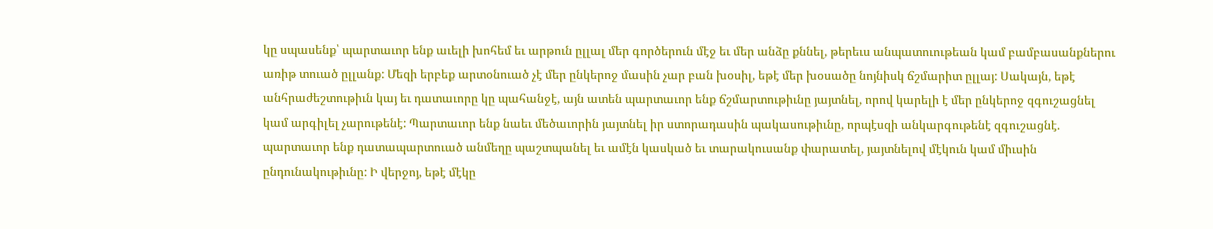կը սպասենք՝ պարտաւոր ենք աւելի խոհեմ եւ արթուն ըլլալ մեր գործերուն մէջ եւ մեր անձը քննել, թերեւս անպատուութեան կամ բամբասանքներու առիթ տուած ըլլանք: Մեզի երբեք արտօնուած չէ մեր ընկերոջ մասին չար բան խօսիլ, եթէ մեր խօսածը նոյնիսկ ճշմարիտ ըլլայ: Սակայն, եթէ անհրաժեշտութիւն կայ եւ դատաւորը կը պահանջէ, այն ատեն պարտաւոր ենք ճշմարտութիւնը յայտնել, որով կարելի է մեր ընկերոջ զգուշացնել կամ արգիլել չարութենէ: Պարտաւոր ենք նաեւ մեծաւորին յայտնել իր ստորադասին պակասութիւնը, որպէսզի անկարգութենէ զգուշացնէ. պարտաւոր ենք դատապարտուած անմեղը պաշտպանել եւ ամէն կասկած եւ տարակուսանք փարատել, յայտնելով մէկուն կամ միւսին ընդունակութիւնը: Ի վերջոյ, եթէ մէկը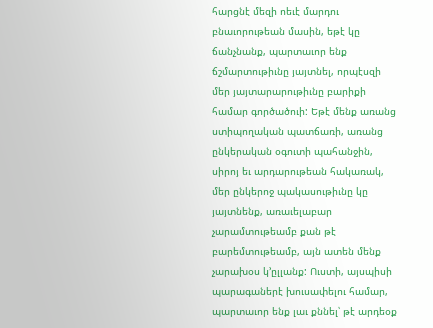հարցնէ մեզի ոեւէ մարդու բնաւորութեան մասին, եթէ կը ճանչնանք, պարտաւոր ենք ճշմարտութիւնը յայտնել, որպէսզի մեր յայտարարութիւնը բարիքի համար գործածուի: Եթէ մենք առանց ստիպողական պատճառի, առանց ընկերական օգուտի պահանջին, սիրոյ եւ արդարութեան հակառակ, մեր ընկերոջ պակասութիւնը կը յայտնենք, առաւելաբար չարամտութեամբ քան թէ բարեմտութեամբ, այն ատեն մենք չարախօս կ՚ըլլանք: Ուստի, այսպիսի պարագաներէ խուսափելու համար, պարտաւոր ենք լաւ քննել՝ թէ արդեօք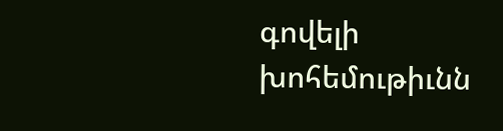գովելի խոհեմութիւնն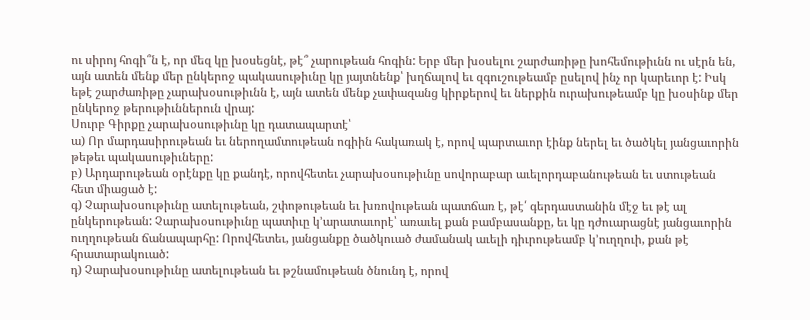ու սիրոյ հոգի՞ն է, որ մեզ կը խօսեցնէ, թէ՞ չարութեան հոգին: Երբ մեր խօսելու շարժառիթը խոհեմութիւնն ու սէրն են, այն ատեն մենք մեր ընկերոջ պակասութիւնը կը յայտնենք՝ խղճալով եւ զգուշութեամբ ըսելով ինչ որ կարեւոր է: Իսկ եթէ շարժառիթը չարախօսութիւնն է, այն ատեն մենք չափազանց կիրքերով եւ ներքին ուրախութեամբ կը խօսինք մեր ընկերոջ թերութիւններուն վրայ:
Սուրբ Գիրքը չարախօսութիւնը կը դատապարտէ՝
ա) Որ մարդասիրութեան եւ ներողամտութեան ոգիին հակառակ է, որով պարտաւոր էինք ներել եւ ծածկել յանցաւորին թեթեւ պակասութիւները:
բ) Արդարութեան օրէնքը կը քանդէ, որովհետեւ չարախօսութիւնը սովորաբար աւելորդաբանութեան եւ ստութեան հետ միացած է:
գ) Չարախօսութիւնը ատելութեան, շփոթութեան եւ խռովութեան պատճառ է, թէ՛ գերդաստանին մէջ եւ թէ ալ ընկերութեան: Չարախօսութիւնը պատիւը կ՚արատաւորէ՝ առաւել քան բամբասանքը, եւ կը դժուարացնէ յանցաւորին ուղղութեան ճանապարհը: Որովհետեւ, յանցանքը ծածկուած ժամանակ աւելի դիւրութեամբ կ՚ուղղուի, քան թէ հրատարակուած:
դ) Չարախօսութիւնը ատելութեան եւ թշնամութեան ծնունդ է, որով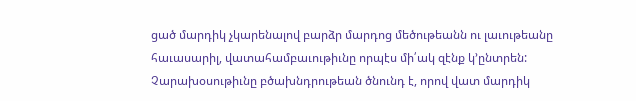ցած մարդիկ չկարենալով բարձր մարդոց մեծութեանն ու լաւութեանը հաւասարիլ, վատահամբաւութիւնը որպէս մի՛ակ զէնք կ՚ընտրեն: Չարախօսութիւնը բծախնդրութեան ծնունդ է, որով վատ մարդիկ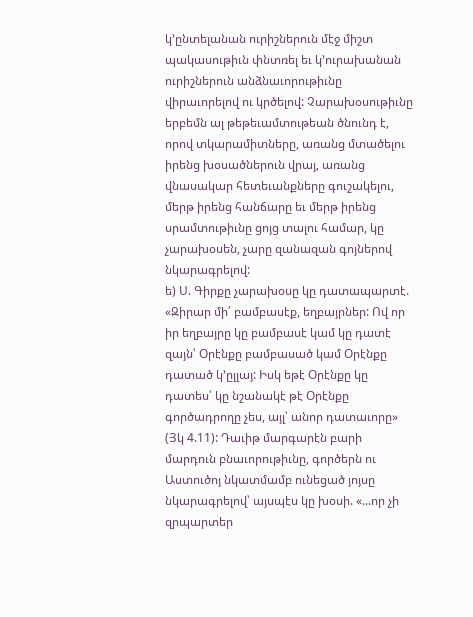կ՚ընտելանան ուրիշներուն մէջ միշտ պակասութիւն փնտռել եւ կ՚ուրախանան ուրիշներուն անձնաւորութիւնը վիրաւորելով ու կրծելով: Չարախօսութիւնը երբեմն ալ թեթեւամտութեան ծնունդ է, որով տկարամիտները, առանց մտածելու իրենց խօսածներուն վրայ, առանց վնասակար հետեւանքները գուշակելու, մերթ իրենց հանճարը եւ մերթ իրենց սրամտութիւնը ցոյց տալու համար, կը չարախօսեն, չարը զանազան գոյներով նկարագրելով:
ե) Ս. Գիրքը չարախօսը կը դատապարտէ. «Զիրար մի՛ բամբասէք, եղբայրներ: Ով որ իր եղբայրը կը բամբասէ կամ կը դատէ զայն՝ Օրէնքը բամբասած կամ Օրէնքը դատած կ՚ըլլայ: Իսկ եթէ Օրէնքը կը դատես՝ կը նշանակէ թէ Օրէնքը գործադրողը չես, այլ՝ անոր դատաւորը» (Յկ 4.11): Դաւիթ մարգարէն բարի մարդուն բնաւորութիւնը, գործերն ու Աստուծոյ նկատմամբ ունեցած յոյսը նկարագրելով՝ այսպէս կը խօսի. «...որ չի զրպարտեր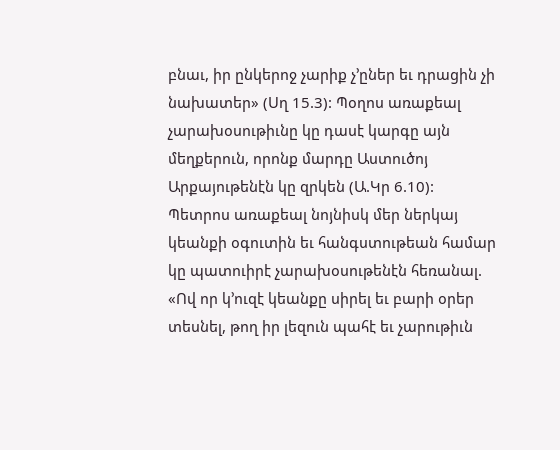բնաւ, իր ընկերոջ չարիք չ՚ըներ եւ դրացին չի նախատեր» (Սղ 15.3): Պօղոս առաքեալ չարախօսութիւնը կը դասէ կարգը այն մեղքերուն, որոնք մարդը Աստուծոյ Արքայութենէն կը զրկեն (Ա.Կր 6.10): Պետրոս առաքեալ նոյնիսկ մեր ներկայ կեանքի օգուտին եւ հանգստութեան համար կը պատուիրէ չարախօսութենէն հեռանալ. «Ով որ կ՚ուզէ կեանքը սիրել եւ բարի օրեր տեսնել, թող իր լեզուն պահէ եւ չարութիւն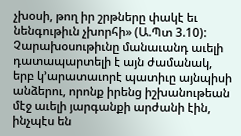չխօսի, թող իր շրթները փակէ եւ նենգութիւն չխորհի» (Ա.Պտ 3.10):
Չարախօսութիւնը մանաւանդ աւելի դատապարտելի է այն ժամանակ, երբ կ՚արատաւորէ պատիւը այնպիսի անձերու, որոնք իրենց իշխանութեան մէջ աւելի յարգանքի արժանի էին, ինչպէս են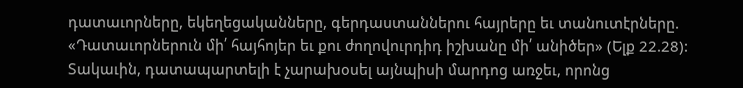դատաւորները, եկեղեցականները, գերդաստաններու հայրերը եւ տանուտէրները. «Դատաւորներուն մի՛ հայհոյեր եւ քու ժողովուրդիդ իշխանը մի՛ անիծեր» (Ելք 22.28): Տակաւին, դատապարտելի է չարախօսել այնպիսի մարդոց առջեւ, որոնց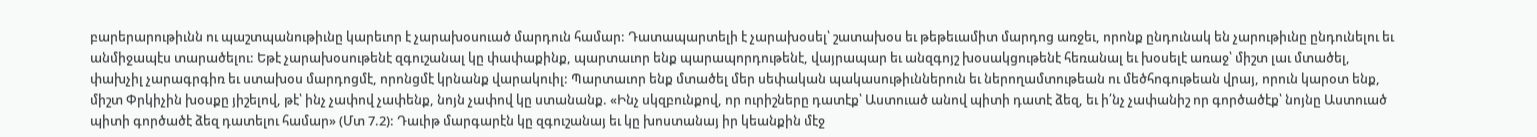բարերարութիւնն ու պաշտպանութիւնը կարեւոր է չարախօսուած մարդուն համար: Դատապարտելի է չարախօսել՝ շատախօս եւ թեթեւամիտ մարդոց առջեւ, որոնք ընդունակ են չարութիւնը ընդունելու եւ անմիջապէս տարածելու: Եթէ չարախօսութենէ զգուշանալ կը փափաքինք, պարտաւոր ենք պարապորդութենէ, վայրապար եւ անզգոյշ խօսակցութենէ հեռանալ եւ խօսելէ առաջ՝ միշտ լաւ մտածել, փախչիլ չարագրգիռ եւ ստախօս մարդոցմէ, որոնցմէ կրնանք վարակուիլ: Պարտաւոր ենք մտածել մեր սեփական պակասութիւններուն եւ ներողամտութեան ու մեծհոգութեան վրայ, որուն կարօտ ենք, միշտ Փրկիչին խօսքը յիշելով, թէ՝ ինչ չափով չափենք, նոյն չափով կը ստանանք. «Ինչ սկզբունքով, որ ուրիշները դատէք՝ Աստուած անով պիտի դատէ ձեզ, եւ ի՛նչ չափանիշ որ գործածէք՝ նոյնը Աստուած պիտի գործածէ ձեզ դատելու համար» (Մտ 7.2): Դաւիթ մարգարէն կը զգուշանայ եւ կը խոստանայ իր կեանքին մէջ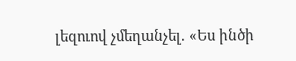լեզուով չմեղանչել. «Ես ինծի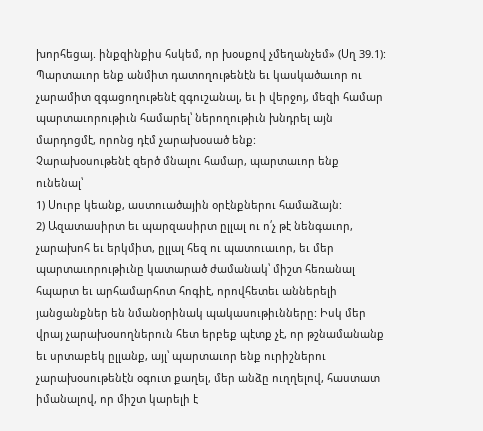խորհեցայ. ինքզինքիս հսկեմ, որ խօսքով չմեղանչեմ» (Սղ 39.1): Պարտաւոր ենք անմիտ դատողութենէն եւ կասկածաւոր ու չարամիտ զգացողութենէ զգուշանալ, եւ ի վերջոյ, մեզի համար պարտաւորութիւն համարել՝ ներողութիւն խնդրել այն մարդոցմէ, որոնց դէմ չարախօսած ենք:
Չարախօսութենէ զերծ մնալու համար, պարտաւոր ենք ունենալ՝
1) Սուրբ կեանք, աստուածային օրէնքներու համաձայն:
2) Ազատասիրտ եւ պարզասիրտ ըլլալ ու ո՛չ թէ նենգաւոր, չարախոհ եւ երկմիտ, ըլլալ հեզ ու պատուաւոր, եւ մեր պարտաւորութիւնը կատարած ժամանակ՝ միշտ հեռանալ հպարտ եւ արհամարհոտ հոգիէ, որովհետեւ աններելի յանցանքներ են նմանօրինակ պակասութիւնները: Իսկ մեր վրայ չարախօսողներուն հետ երբեք պէտք չէ, որ թշնամանանք եւ սրտաբեկ ըլլանք, այլ՝ պարտաւոր ենք ուրիշներու չարախօսութենէն օգուտ քաղել, մեր անձը ուղղելով, հաստատ իմանալով, որ միշտ կարելի է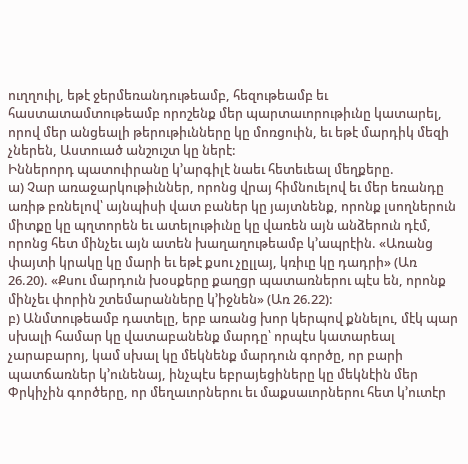ուղղուիլ, եթէ ջերմեռանդութեամբ, հեզութեամբ եւ հաստատամտութեամբ որոշենք մեր պարտաւորութիւնը կատարել, որով մեր անցեալի թերութիւնները կը մոռցուին, եւ եթէ մարդիկ մեզի չներեն, Աստուած անշուշտ կը ներէ:
Իններորդ պատուիրանը կ՚արգիլէ նաեւ հետեւեալ մեղքերը.
ա) Չար առաջարկութիւններ, որոնց վրայ հիմնուելով եւ մեր եռանդը առիթ բռնելով՝ այնպիսի վատ բաներ կը յայտնենք, որոնք լսողներուն միտքը կը պղտորեն եւ ատելութիւնը կը վառեն այն անձերուն դէմ, որոնց հետ մինչեւ այն ատեն խաղաղութեամբ կ՚ապրէին. «Առանց փայտի կրակը կը մարի եւ եթէ քսու չըլլայ, կռիւը կը դադրի» (Առ 26.20). «Քսու մարդուն խօսքերը քաղցր պատառներու պէս են, որոնք մինչեւ փորին շտեմարանները կ՚իջնեն» (Առ 26.22):
բ) Անմտութեամբ դատելը, երբ առանց խոր կերպով քննելու, մէկ պար սխալի համար կը վատաբանենք մարդը՝ որպէս կատարեալ չարաբարոյ, կամ սխալ կը մեկնենք մարդուն գործը, որ բարի պատճառներ կ՚ունենայ, ինչպէս եբրայեցիները կը մեկնէին մեր Փրկիչին գործերը, որ մեղաւորներու եւ մաքսաւորներու հետ կ՚ուտէր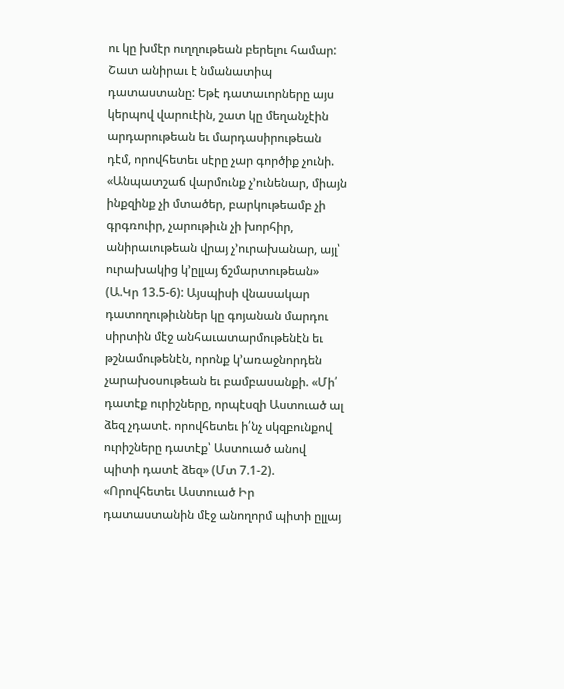ու կը խմէր ուղղութեան բերելու համար: Շատ անիրաւ է նմանատիպ դատաստանը: Եթէ դատաւորները այս կերպով վարուէին, շատ կը մեղանչէին արդարութեան եւ մարդասիրութեան դէմ, որովհետեւ սէրը չար գործիք չունի. «Անպատշաճ վարմունք չ՚ունենար, միայն ինքզինք չի մտածեր, բարկութեամբ չի գրգռուիր, չարութիւն չի խորհիր, անիրաւութեան վրայ չ՚ուրախանար, այլ՝ ուրախակից կ՚ըլլայ ճշմարտութեան» (Ա.Կր 13.5-6): Այսպիսի վնասակար դատողութիւններ կը գոյանան մարդու սիրտին մէջ անհաւատարմութենէն եւ թշնամութենէն, որոնք կ՚առաջնորդեն չարախօսութեան եւ բամբասանքի. «Մի՛ դատէք ուրիշները, որպէսզի Աստուած ալ ձեզ չդատէ. որովհետեւ ի՛նչ սկզբունքով ուրիշները դատէք՝ Աստուած անով պիտի դատէ ձեզ» (Մտ 7.1-2). «Որովհետեւ Աստուած Իր դատաստանին մէջ անողորմ պիտի ըլլայ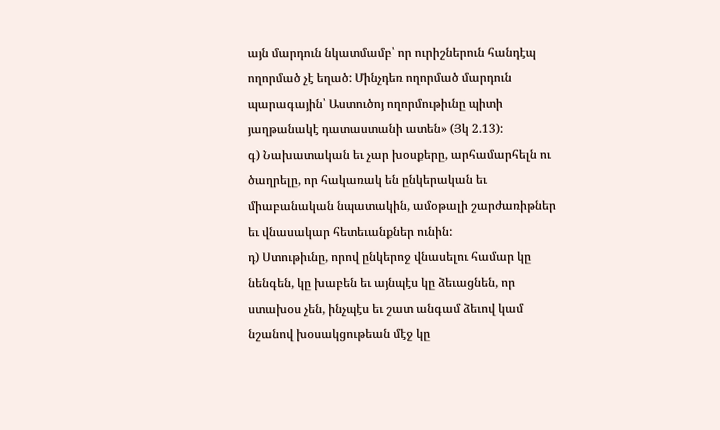այն մարդուն նկատմամբ՝ որ ուրիշներուն հանդէպ ողորմած չէ եղած: Մինչդեռ ողորմած մարդուն պարագային՝ Աստուծոյ ողորմութիւնը պիտի յաղթանակէ դատաստանի ատեն» (Յկ 2.13):
գ) Նախատական եւ չար խօսքերը, արհամարհելն ու ծաղրելը, որ հակառակ են ընկերական եւ միաբանական նպատակին, ամօթալի շարժառիթներ եւ վնասակար հետեւանքներ ունին:
դ) Ստութիւնը, որով ընկերոջ վնասելու համար կը նենգեն, կը խաբեն եւ այնպէս կը ձեւացնեն, որ ստախօս չեն, ինչպէս եւ շատ անգամ ձեւով կամ նշանով խօսակցութեան մէջ կը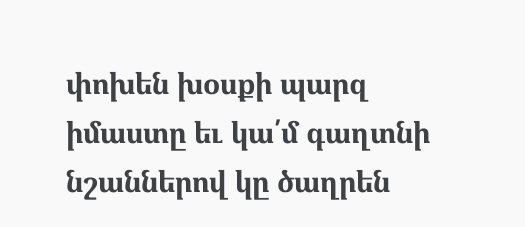փոխեն խօսքի պարզ իմաստը եւ կա՛մ գաղտնի նշաններով կը ծաղրեն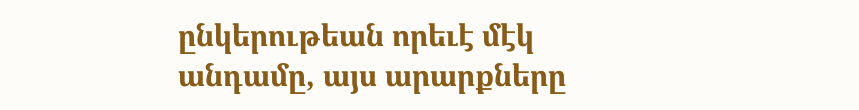ընկերութեան որեւէ մէկ անդամը, այս արարքները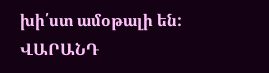խի՛ստ ամօթալի են:
ՎԱՐԱՆԴ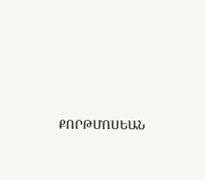ՔՈՐԹՄՈՍԵԱՆ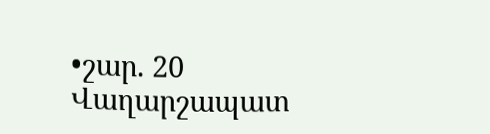•շար. 20
Վաղարշապատ